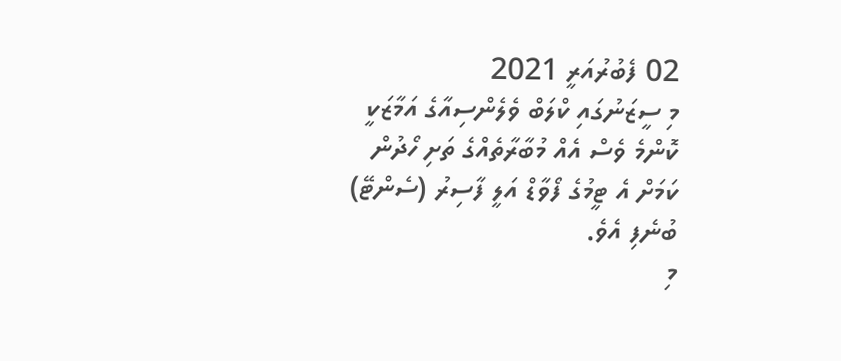02 ފެބުރުއަރީ 2021
މި ސީޒަނުގައި ކްލަބް ވެލެންސިއާގެ އަމާޒަކީ ކޮންމެ ވެސް އެއް މުބާރާތެއްގެ ތަށި ހޯދުން ކަމަށް އެ ޓީމުގެ ފޯވާޑް އަލީ ފާސިރު (ސެންޓޭ) ބުނެފި އެވެ.
މި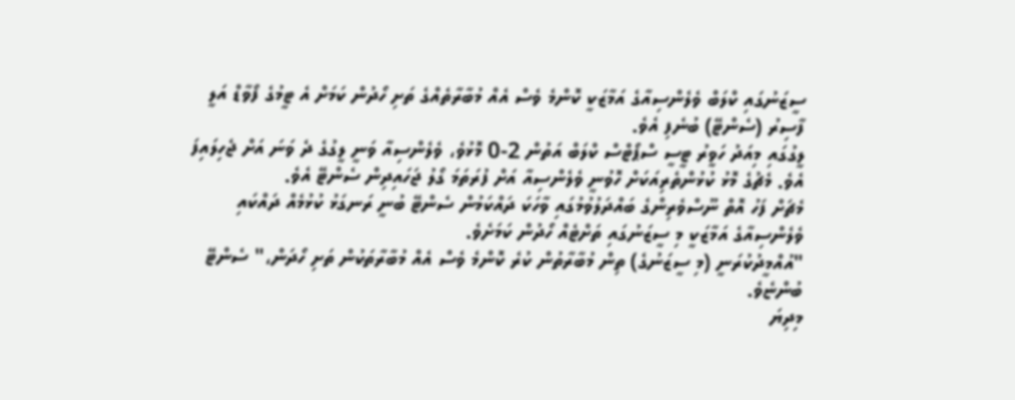ސީޒަނުގައި ކްލަބް ވެލެންސިއާގެ އަމާޒަކީ ކޮންމެ ވެސް އެއް މުބާރާތެއްގެ ތަށި ހޯދުން ކަމަށް އެ ޓީމުގެ ފޯވާޑް އަލީ ފާސިރު (ސެންޓޭ) ބުނެފި އެވެ.
ލީގުގައި މިއަދު ހަވީރު ޓީސީ ސްޕޯޓްސް ކްލަބް އަތުން 2-0 މޮޅުވެ، ވެލެންސިއާ ވަނީ ލީގުގެ ދެ ވަނަ އަށް ޖެހިލައިފަ އެވެ. މެޗުގެ މޮޅު ކުޅުންތެރިއަކަށް ހޮވުނީ ވެލެންސިއާ އަށް ފުރަތަމަ ގޯލު ޖަހައިދިން ސެންޓޭ އެވެ.
މެޗަށް ފަހު އޮތް ނޫސްވެރިންގެ ބައްދަލުވުމުގައި ވާހަކަ ދައްކަމުން ސެންޓޭ ބުނީ ރަނގަޅު ކުޅުމެއް ދައްކައި ވެލެންސިއާގެ އަމާޒަކީ މި ސީޒަނުގައި ތަށްޓެއް ހޯދުން ކަމަށެވެ.
"އުއްމީދުކުރަނީ (މި ސީޒަނުގެ) ތިން މުބާރާތުން ކުރެ ކޮންމެ ވެސް އެއް މުބާރާތަކުން ތަށި ހޯދަން،" ސެންޓޭ ބުންޏެވެ.
މިދިޔަ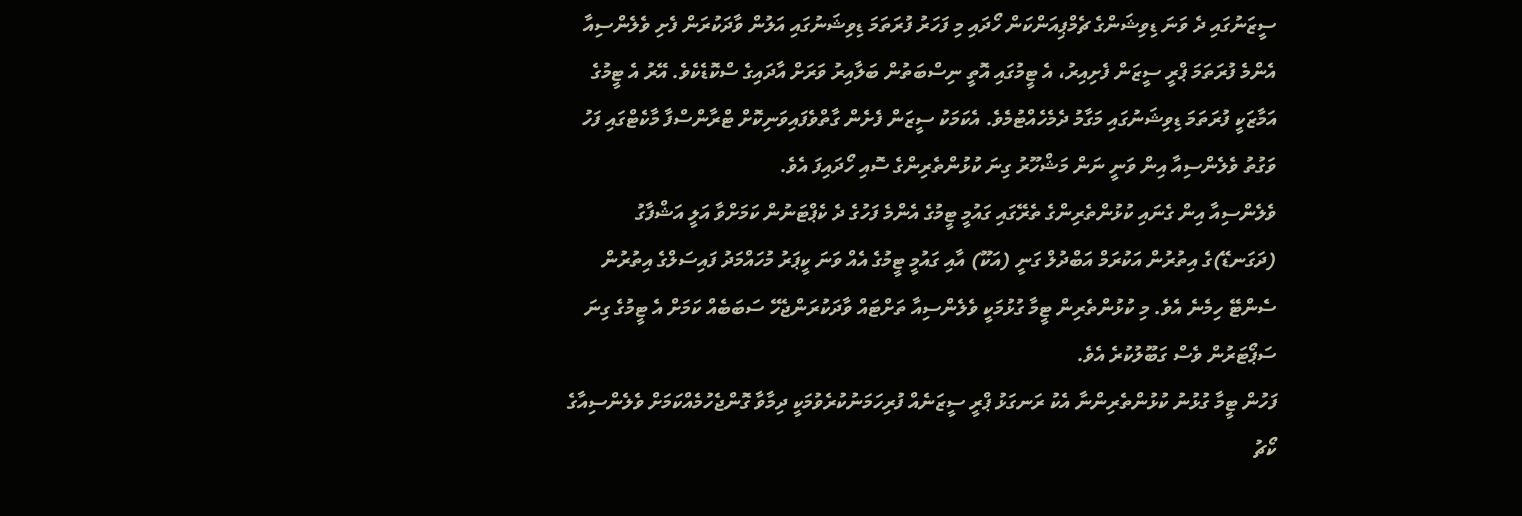ސީޒަނުގައި ދެ ވަނަ ޑިވިޝަންގެ ޗެމްޕިއަންކަން ހޯދައި މި ފަހަރު ފުރަތަމަ ޑިވިޝަނުގައި އަލުން ވާދަކުރަން ފެށި ވެލެންސިއާ އެންމެ ފުރަތަމަ ޕްރީ ސީޒަން ފެށިއިރު، އެ ޓީމުގައި އޮތީ ނިސްބަތުން ބަލާއިރު ވަރަށް އާދައިގެ ސްކޮޑެކެވެ. އޭރު އެ ޓީމުގެ އަމާޒަކީ ފުރަތަމަ ޑިވިޝަނުގައި މަގާމު ދެމެހެއްޓުމެވެ. އެކަމަކު ސީޒަން ފެށެން ގާތްވެފައިވަނިކޮށް ޓްރާންސްފާ މާކެޓްގައި ފަހު ވަގުތު ވެލެންސިއާ އިން ވަނީ ނަން މަޝްހޫރު ގިނަ ކުޅުންތެރިންގެ ސޮއި ހޯދައިފަ އެވެ.
ވެލެންސިއާ އިން ގެނައި ކުޅުންތެރިންގެ ތެރޭގައި ގައުމީ ޓީމުގެ އެންމެ ފަހުގެ ދެ ކެޕްޓަނުން ކަމަށްވާ އަލީ އަޝްފާގު (ދަގަނޑޭ)ގެ އިތުރުން އަކުރަމް އަބްދުލް ގަނީ (އަކޫ) އާއި ގައުމީ ޓީމުގެ އެއް ވަނަ ކީޕަރު މުހައްމަދު ފައިސަލްގެ އިތުރުން ސެންޓޭ ހިމެނެ އެވެ. މި ކުޅުންތެރިން ޓީމާ ގުޅުމަކީ ވެލެންސިއާ ތަށްޓައް ވާދަކުރަންޖެހޭ ސަބަބެއް ކަމަށް އެ ޓީމުގެ ގިނަ ސަޕޯޓަރުން ވެސް ގަބޫލުކުރެ އެވެ.
ފަހުން ޓީމާ ގުޅުނު ކުޅުންތެރިންނާ އެކު ރަނގަޅު ޕްރީ ސީޒަނެއް ފުރިހަމަނުކުރެވުމަކީ ދިމާވާ ގޮންޖެހުމެއްކަމަށް ވެލެންސިއާގެ ކޯޗު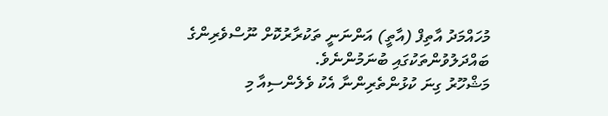މުހައްމަދު އާތިފް (އާތީ) އަންނަނީ ތަކުރާރުކޮށް ނޫސްވެރިންގެ ބައްދަލުވުންތަކުގައި ބުނަމުންނެވެ.
މަޝްހޫރު ގިނަ ކުޅުންތެރިންނާ އެކު ވެލެންސިއާ މި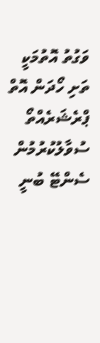ވަގުތު އޮތުމަކީ ތަށި ހޯދަން އޮތް ޕްރެޝަރެއްތޯ ސުވާލުކުރުމުން ސެންޓޭ ބުނީ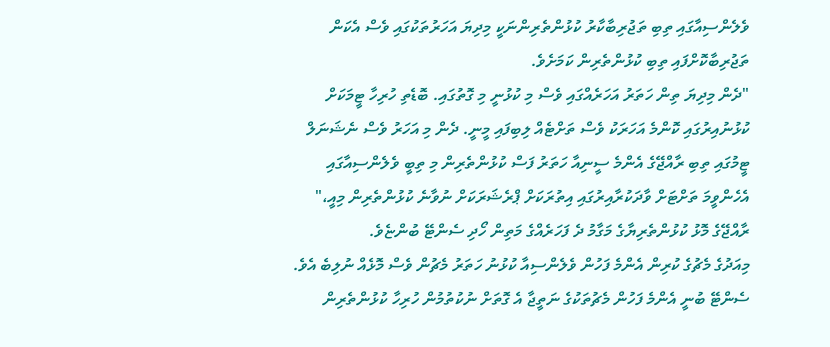ވެލެންސިއާގައި ތިބި ތަޖުރިބާކާރު ކުޅުންތެރިންނަކީ މިދިޔަ އަހަރުތަކުގައި ވެސް އެކަން ތަޖުރިބާކޮށްފައި ތިބި ކުޅުންތެރިން ކަމަށެވެ.
"ދެން މިދިޔަ ތިން ހަތަރު އަހަރެއްގައި ވެސް މި ކުޅުނީ މި ގޮތުގައި. ބޮޑެތި ހުރިހާ ޓީމަކަށް ކުޅުނުއިރުގައި ކޮންމެ އަހަރަކު ވެސް ތަށްޓެއް ލިބިފައި މީނީ. ދެން މި އަހަރު ވެސް ނެޝަނަލް ޓީމުގައި ތިބި ރާއްޖޭގެ އެންމެ ސީނިއާ ހަތަރު ފަސް ކުޅުންތެރިން މި ތިބީ ވެލެންސިއާގައި އެހެންވީމަ ތަށްޓަށް ވާދަކުރާއިރުގައި އިތުރަކަށް ޕްރެޝަރަކަށް ނުވާނެ ކުޅުންތެރިން މިއީ،" ރާއްޖޭގެ މޮޅު ކުޅުންތެރިޔާގެ މަގާމު ދެ ފަހަރެއްގެ މަތިން ހޯދި ސެންޓޭ ބުންޏެވެ.
މިއަދުގެ މެޗުގެ ކުރިން އެންމެ ފަހުން ވެލެންސިއާ ކުޅުނު ހަތަރު މެޗުން ވެސް މޮޅެއް ނުލިބެ އެވެ. ސެންޓޭ ބުނީ އެންމެ ފަހުން މެޗުތަކުގެ ނަތީޖާ އެ ގޮތަށް ނުކުތުމުން ހުރިހާ ކުޅުންތެރިން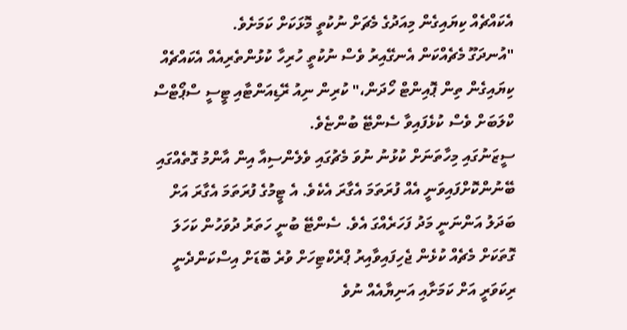އެކައްޗެއް ކިޔައިގެން މިއަދުގެ މެޗަށް ނުކުތީ މޮޅަކަށް ކަމަށެވެ.
"އުނދަގޫ މެޗެއްކަން އެނގޭއިރު ވެސް ނުކުތީ ހުރިހާ ކުޅުންތެރިއެއް އެކައްޗެއް ކިޔައިގެން ތިން ޕޮއިންޓް ހޯދަން،" ކުރިން ނިއު ރޭޑިއަންޓާއި ޓީސީ ސްޕޯޓްސް ކްލަބަށް ވެސް ކުޅެފައިވާ ސެންޓޭ ބުންޏެވެ.
ސީޒަނުގައި މިހާތަނަށް ކުޅުނު ނުވަ މެޗުގައި ވެލެންސިއާ އިން އާންމު ގޮތެއްގައި ބޭނުންކޮށްފައިވަނީ އެއް ފުރަތަމަ އެގާރަ އެކެވެ. އެ ޓީމުގެ ފުރަތަމަ އެގާރަ އަށް ބަދަލު އަންނަނީ މަދު ފަހަރެއްގަ އެވެ. ސެންޓޭ ބުނީ ހަތަރު ދުވަހުން ކަހަލަ ގޮތަކަށް މެޗެއް ކުޅެން ޖެހިފައިވާއިރު ޕްރެކްޓިހަށް ވުރެ ބޮޑަށް އިސްކަންދެނީ ރިކަވަރީ އަށް ކަމަށާއި އަނިޔާއެއް ނުވެ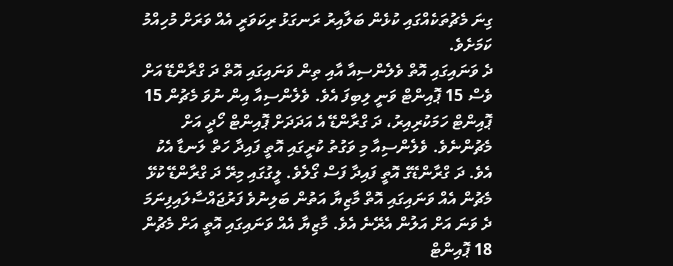ގިނަ މެޗުތަކެއްގައި ކުޅެން ބަލާއިރު ރަނގަޅު ރިކަވަރީ އެއް ވަރަށް މުހިއްމު ކަމަށެވެ.
ދެ ވަނައިގައި އޮތް ވެލެންސިއާ އާއި ތިން ވަނައިގައި އޮތް ދަ ގްރާންޑޭ އަށް ވެސް 15 ޕޮއިންޓް ވަނީ ލިބިފަ އެވެ. ވެލެންސިއާ އިން ނުވަ މެޗުން 15 ޕޮއިންޓް ހަމަކުރިއިރު، ދަ ގްރާންޑޭ އެ އަދަދަށް ޕޮއިންޓް ހޯދީ އަށް މެޗުންނެވެ. ވެލެންސިއާ މި ވަގުތު ކުރީގައި އޮތީ ފައިދާ ހަތް ލަނޑާ އެކު އެވެ. ދަ ގްރާންޑޭގެ އޮތީ ފައިދާ ފަސް ގޯލެވެ. ލީގުގައި މިރޭ ދަ ގްރާންޑޭ ކުޅޭ މެޗުން އެއް ވަނައިގައި އޮތް މާޒިޔާ އަތުން ބަލިނުވެ ފަރުޖައްސާލައިފިނަމަ ދެ ވަނަ އަށް އަލުން އެރޭނެ އެވެ. މާޒިޔާ އެއް ވަނައިގައި އޮތީ އަށް މެޗުން 18 ޕޮއިންޓް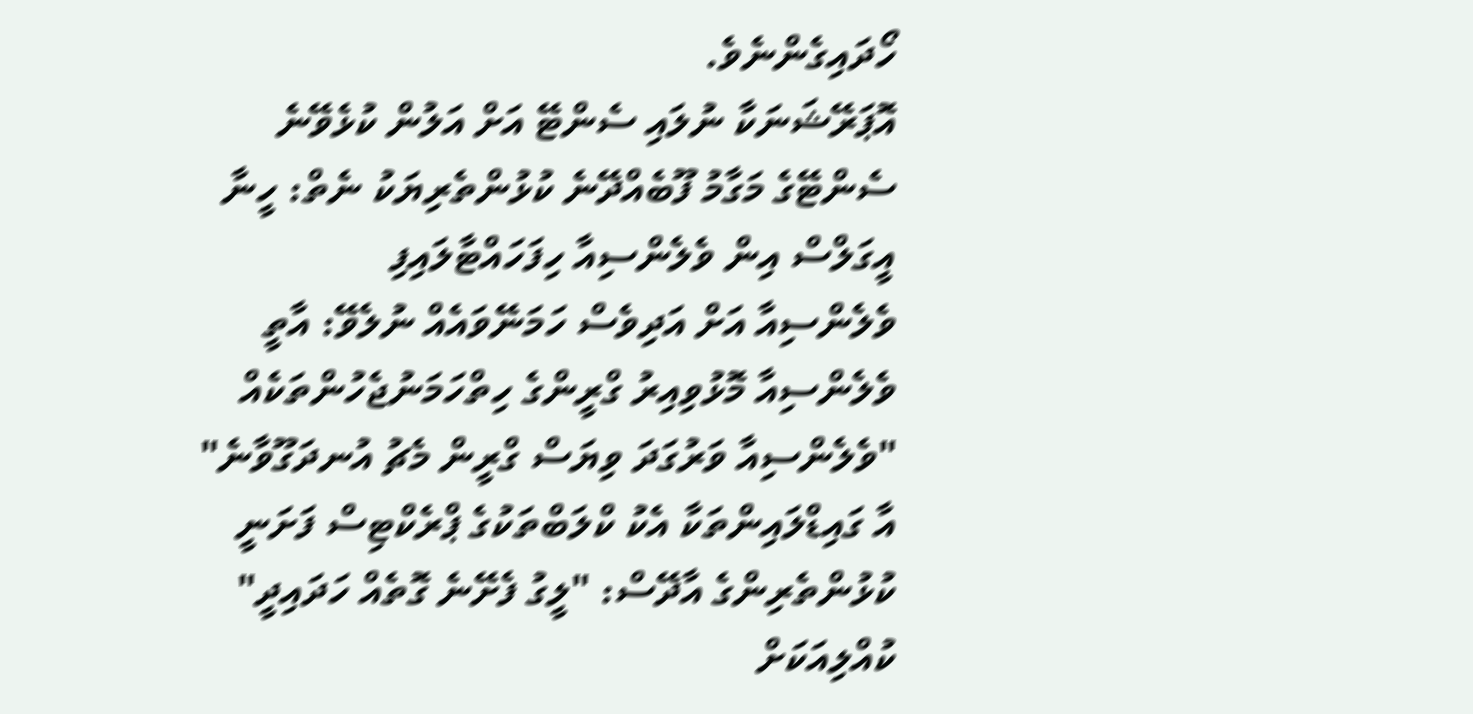ހޯދައިގެންނެވެ.
އޮޕަރޭޝަނަކާ ނުލައި ސެންޓޭ އަށް އަލުން ކުޅެވޭނެ
ސެންޓޭގެ މަގާމު ފޫބެއްދޭނެ ކުޅުންތެރިޔަކު ނެތް: ހީނާ
އީގަލްސް އިން ވެލެންސިއާ ހިފަހައްޓާލައިފި
ވެލެންސިއާ އަށް އަދިވެސް ހަމަނޭވައެއް ނުލެވޭ: އާތީ
ވެލެންސިއާ މޮޅުވިއިރު ގްރީންގެ ހިތްހަމަނުޖެހުންތަކެއް
"ވެލެންސިއާ ވަރުގަދަ ވިޔަސް ގްރީން މެޗު އުނދަގޫވާނެ"
އާ ގައިޑްލައިންތަކާ އެކު ކްލަބްތަކުގެ ޕްރެކްޓިސް ފަށަނީ
ކުޅުންތެރިންގެ އާދޭސް: "ލީގު ފެށޭނެ ގޮތެއް ހަދައިދީ"
ކުއްލިއަކަށް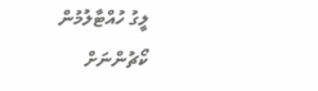ލީގު ހުއްޓާލުމުން ކޯޗުންނަށް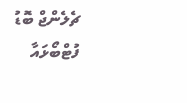ޗެލެންޖް ބޮޑު
ފުޓްބޯޅައާ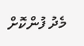މެދު ފުންކޮށް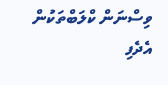ވިސްނަން ކްލަބްތަކުން އެދެފި